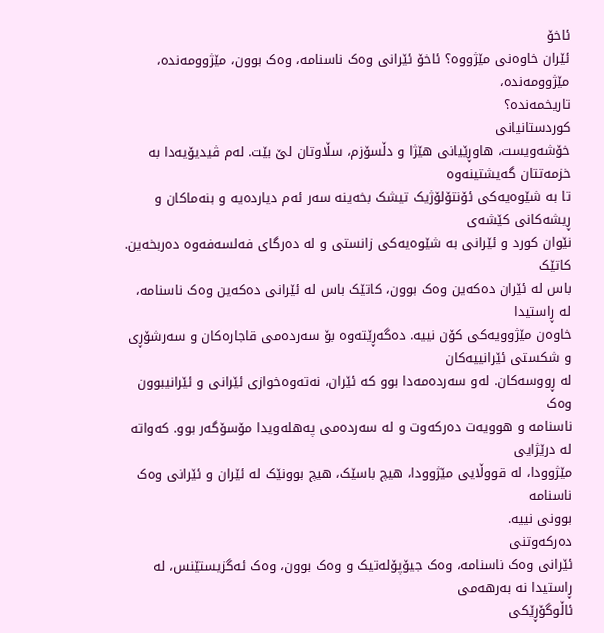ئاخۆ
ئێران خاوەنی مێژووە؟ ئاخۆ ئێرانی وەک ناسنامە، وەک بوون، مێژوومەندە، مێژوومەندە،
تاریخمەندە؟
کوردستانیانی
خۆشەویست، هاوڕێیانی هێژا و دڵسۆزم، سڵاوتان لێ بێت. لەم ڤیدیۆیەدا بە خزمەتتان گەیشتینەوە
تا بە شێوەیەکی ئۆنتۆلۆژیک تیشک بخەینە سەر ئەم دیاردەیە و بنەماکان و ڕیشەکانی کێشەی
نێوان کورد و ئێرانی بە شێوەیەکی زانستی و لە دەرگای فەلسەفەوە دەربخەین.
کاتێک
باس لە ئێران دەکەین وەک بوون، کاتێک باس لە ئێرانی دەکەین وەک ناسنامە، لە ڕاستیدا
خاوەن مێژوویەکی کۆن نییە. دەگەڕێتەوە بۆ سەردەمی قاجارەکان و سەرشۆڕی و شکستی ئێرانییەکان
لە ڕووسەکان. لەو سەردەمەدا بوو کە ئێران، نەتەوەخوازی ئێرانی و ئێرانیبوون وەک
ناسنامە و هوویەت دەرکەوت و لە سەردەمی پەهلەویدا مۆسۆگەر بوو. کەواتە لە درێژایی
مێژوودا، لە قووڵایی مێژوودا، هیچ باسێک، هیچ بوونێک لە ئێران و ئێرانی وەک ناسنامە
بوونی نییە.
دەرکەوتنی
ئێرانی وەک ناسنامە، وەک جیۆپۆلەتیک و وەک بوون، وەک ئەگزیستێنس، لە ڕاستیدا نە بەرهەمی
ئاڵوگۆڕێکی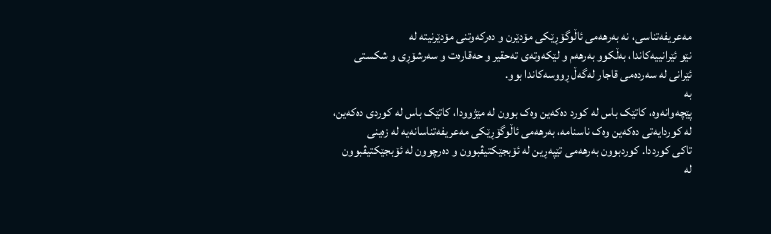مەعریفەتناسی، نە بەرهەمی ئاڵوگۆڕێکی مۆدێرن و دەرکەوتنی مۆدێرنیتە لە
نێو ئێرانییەکاندا، بەڵکوو بەرهەم و لێکەوتەی تەحقیر و حەقارەت و سەرشۆڕی و شکستی
ئێرانی لە سەردەمی قاجار لەگەڵ ڕووسەکاندا بوو.
بە
پێچەوانەوە، کاتێک باس لە کورد دەکەین وەک بوون لە مێژوودا، کاتێک باس لە کوردی دەکەین،
لە کوردایەتی دەکەین وەک ناسنامە، بەرهەمی ئاڵوگۆڕێکی مەعریفەتناسانەیە لە زەینی
تاکی کورددا. کوردبوون بەرهەمی تێپەڕین لە ئۆبجێکتیڤبوون و دەرچوون لە ئۆبجێکتیڤبوون
لە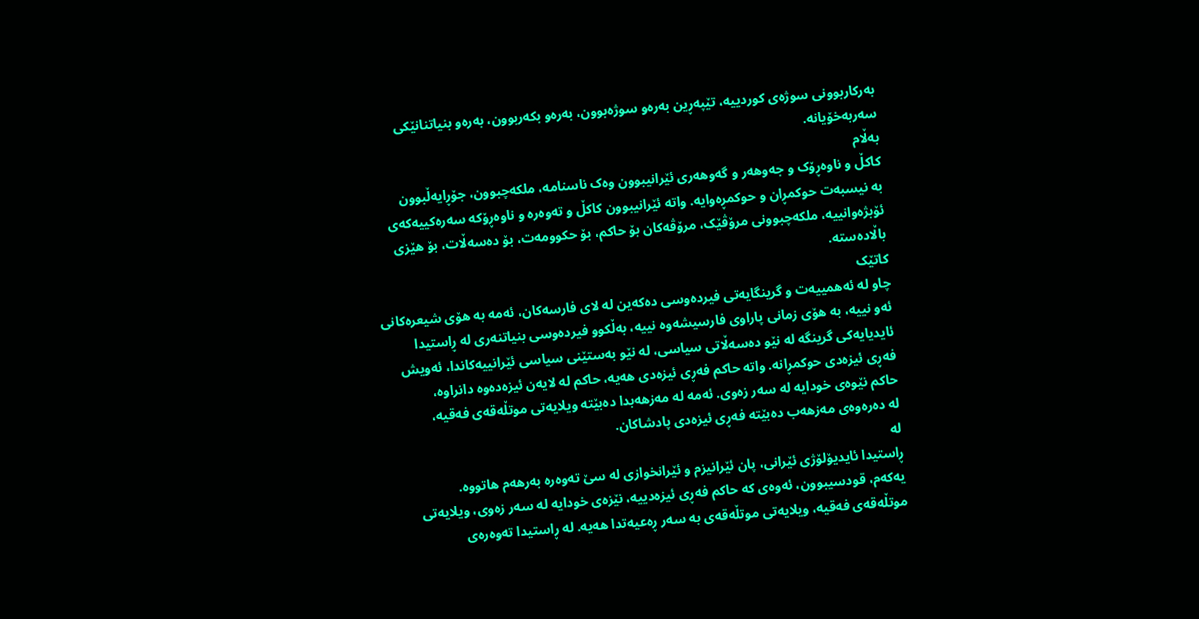بەرکاربوونی سوژەی کوردییە، تێپەڕین بەرەو سوژەبوون، بەرەو بکەربوون، بەرەو بنیاتنانێکی
سەربەخۆیانە.
بەڵام
کاکڵ و ناوەڕۆک و جەوهەر و گەوهەری ئێرانیبوون وەک ناسنامە، ملکەچبوون، جۆڕایەڵبوون
بە نیسبەت حوکمڕان و حوکمڕەوایە. واتە ئێرانیبوون کاکڵ و تەوەرە و ناوەڕۆکە سەرەکییەکەی
ئۆبژەوانییە، ملکەچبوونی مرۆڤێک، مرۆڤەکان بۆ حاکم، بۆ حکوومەت، بۆ دەسەڵات، بۆ هێزی
باڵادەستە.
کاتێک
چاو لە ئەهمییەت و گرینگایەتی فیردەوسی دەکەین لە لای فارسەکان، ئەمە بە هۆی شیعرەکانی
ئەو نییە، بە هۆی زمانی پاراوی فارسیشەوە نییە، بەڵکوو فیردەوسی بنیاتنەری لە ڕاستیدا
ئایدیایەکی گرینگە لە نێو دەسەڵاتی سیاسی، لە نێو بەستێنی سیاسی ئێرانییەکاندا، ئەویش
فەڕی ئیزەدی حوکمڕانە. واتە حاکم فەڕی ئیزەدی هەیە، حاکم لە لایەن ئیزەدەوە دانراوە،
حاکم نێوەی خودایە لە سەر زەوی. ئەمە لە مەزهەبدا دەبێتە ویلایەتی موتڵەقەی فەقیە،
لە دەرەوەی مەزهەب دەبێتە فەڕی ئیزەدی پادشاکان.
لە
ڕاستیدا ئایدیۆلۆژی ئێرانی، پان ئێرانیزم و ئێرانخوازی لە سێ تەوەرە بەرهەم هاتووە.
یەکەم، قودسیبوون، ئەوەی کە حاکم فەڕی ئیزەدییە، نێزەی خودایە لە سەر زەوی، ویلایەتی
موتڵەقەی فەقیە، ویلایەتی موتڵەقەی بە سەر ڕەعیەتدا هەیە. لە ڕاستیدا تەوەرەی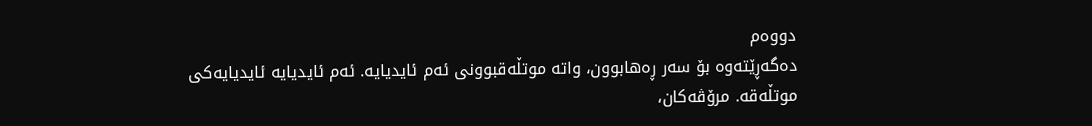دووەم
دەگەڕێتەوە بۆ سەر ڕەهابوون، واتە موتڵەقبوونی ئەم ئایدیایە. ئەم ئایدیایە ئایدیایەکی
موتڵەقە. مرۆڤەکان،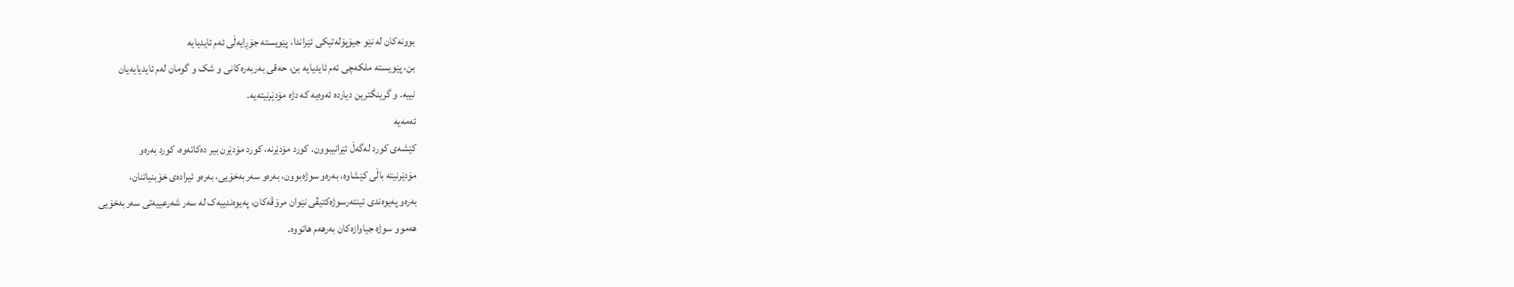بوونەکان لە نێو جیۆپۆلەتیکی ئێراندا، پێویستە جۆڕایەڵی ئەم ئایدیایە
بن، پێویستە ملکەچی ئەم ئایدیایە بن، حەقی بەربەرەکانی و شک و گومان لەم ئایدیایەیان
نییە. و گرینگترین دیاردە ئەوەیە کە دژە مۆدێرنیتەیە.
ئەمەیە
کێشەی کورد لەگەڵ ئێرانیبوون. کورد مۆدێرنە، کورد مۆدێرن بیر دەکاتەوە، کورد بەرەو
مۆدێرنیتە باڵی کێشاوە، بەرەو سوژەبوون، بەرەو سەربەخۆیی، بەرەو ئیرادەی خۆبنیاتنان،
بەرەو پەیوەندی ئینتەرسوژەکتیڤی نێوان مرۆڤەکان، پەیوەندییەک لە سەر شەرعییەتی سەربەخۆیی
هەموو سوژە جیاوازەکان بەرهەم هاتووە.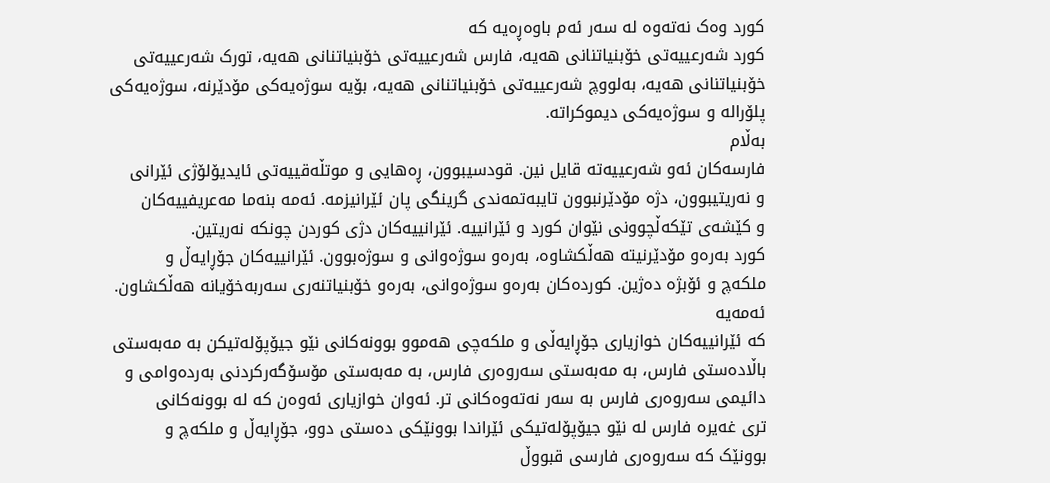کورد وەک نەتەوە لە سەر ئەم باوەڕەیە کە
کورد شەرعییەتی خۆبنیاتنانی هەیە، فارس شەرعییەتی خۆبنیاتنانی هەیە، تورک شەرعییەتی
خۆبنیاتنانی هەیە، بەلووچ شەرعییەتی خۆبنیاتنانی هەیە، بۆیە سوژەیەکی مۆدێرنە، سوژەیەکی
پلۆرالە و سوژەیەکی دیموکراتە.
بەڵام
فارسەکان ئەو شەرعییەتە قایل نین. قودسیبوون، ڕەهایی و موتڵەقییەتی ئایدیۆلۆژی ئێرانی
و نەریتیبوون، دژە مۆدێرنبوون تایبەتمەندی گرینگی پان ئێرانیزمە. ئەمە بنەما مەعریفییەکان
و کێشەی تێکەڵچوونی نێوان کورد و ئێرانییە. ئێرانییەکان دژی کوردن چونکە نەریتین.
کورد بەرەو مۆدێرنیتە هەڵکشاوە، بەرەو سوژەوانی و سوژەبوون. ئێرانییەکان جۆڕایەڵ و
ملکەچ و ئۆبژە دەژین. کوردەکان بەرەو سوژەوانی، بەرەو خۆبنیاتنەری سەربەخۆیانە هەڵکشاون.
ئەمەیە
کە ئێرانییەکان خوازیاری جۆڕایەڵی و ملکەچی هەموو بوونەکانی نێو جیۆپۆلەتیکن بە مەبەستی
باڵادەستی فارس، بە مەبەستی سەروەری فارس، بە مەبەستی مۆسۆگەرکردنی بەردەوامی و
دائیمی سەروەری فارس بە سەر نەتەوەکانی تر. ئەوان خوازیاری ئەوەن کە لە بوونەکانی
تری غەیرە فارس لە نێو جیۆپۆلەتیکی ئێراندا بوونێکی دەستی دوو، جۆڕایەڵ و ملکەچ و
بوونێک کە سەروەری فارسی قبووڵ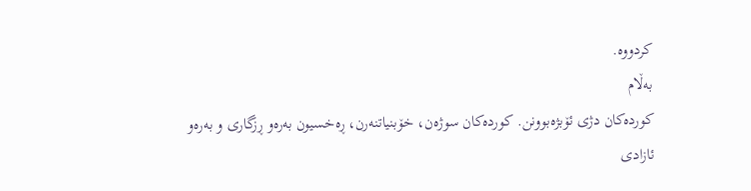کردووە.
بەڵام
کوردەکان دژی ئۆبژەبوونن. کوردەکان سوژەن، خۆبنیاتنەرن، ڕەخسیون بەرەو ڕزگاری و بەرەو
ئازادی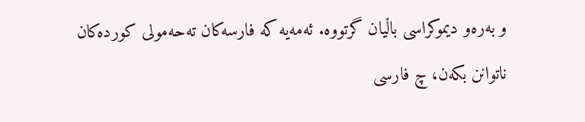و بەرەو دیموکراسی باڵیان گرتووە. ئەمەیە کە فارسەکان تەحەمولی کوردەکان
ناتوانن بکەن، چ فارسی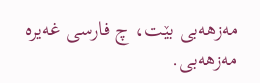مەزهەبی بێت، چ فارسی غەیرە مەزهەبی.